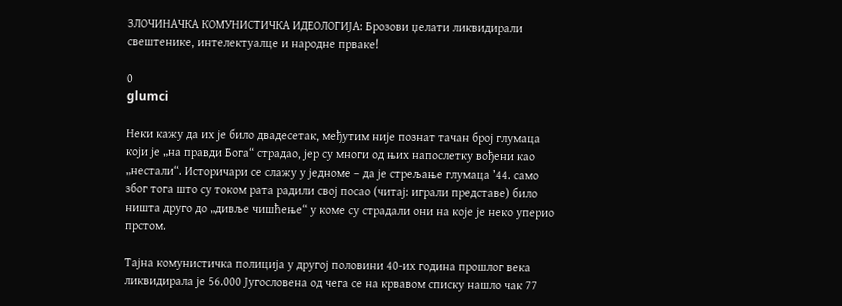ЗЛОЧИНАЧКА КОМУНИСТИЧКА ИДЕОЛОГИЈА: Брозови џелати ликвидирали свештенике, интелектуалце и народне прваке!

0
glumci

Неки кажу да их је било двадесетак, међутим није познат тачан број глумаца који је „на правди Бога“ страдао, јер су многи од њих напослетку вођени као „нестали“. Историчари се слажу у једноме – да је стрељање глумаца ’44. само због тога што су током рата радили свој посао (читај: играли представе) било ништа друго до „дивље чишћење“ у коме су страдали они на које је неко уперио прстом.

Тајна комунистичка полиција у другој половини 40-их година прошлог века ликвидирала је 56.000 Југословена од чега се на крвавом списку нашло чак 77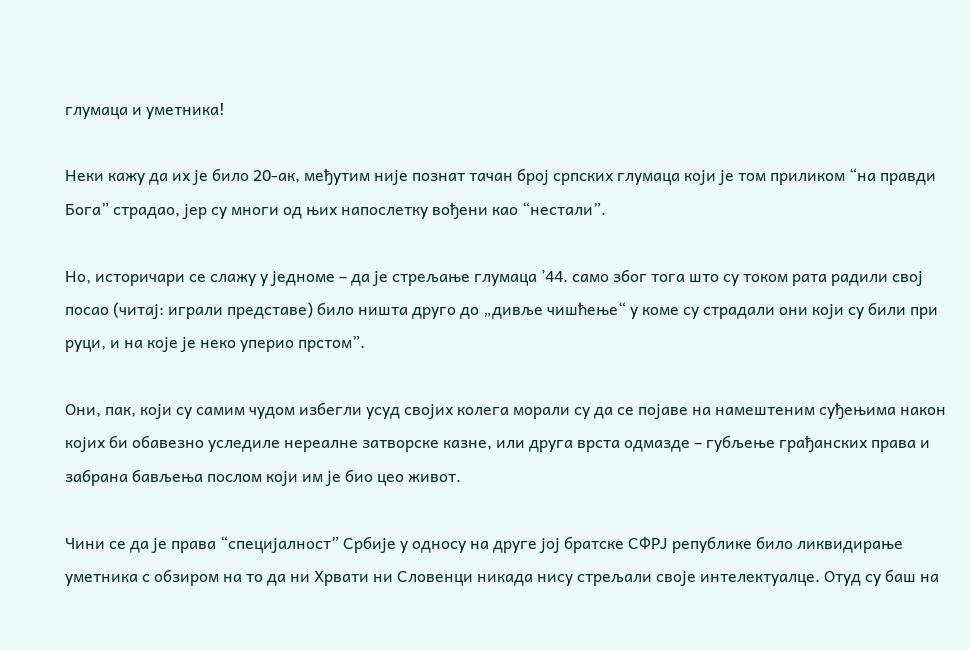глумаца и уметника!

Неки кажу да их је било 20-ак, међутим није познат тачан број српских глумаца који је том приликом “на правди Бога” страдао, јер су многи од њих напослетку вођени као “нестали”.

Но, историчари се слажу у једноме – да је стрељање глумаца ’44. само због тога што су током рата радили свој посао (читај: играли представе) било ништа друго до „дивље чишћење“ у коме су страдали они који су били при руци, и на које је неко уперио прстом”.

Они, пак, који су самим чудом избегли усуд својих колега морали су да се појаве на намештеним суђењима након којих би обавезно уследиле нереалне затворске казне, или друга врста одмазде – губљење грађанских права и забрана бављења послом који им је био цео живот.

Чини се да је права “специјалност” Србије у односу на друге јој братске СФРЈ републике било ликвидирање уметника с обзиром на то да ни Хрвати ни Словенци никада нису стрељали своје интелектуалце. Отуд су баш на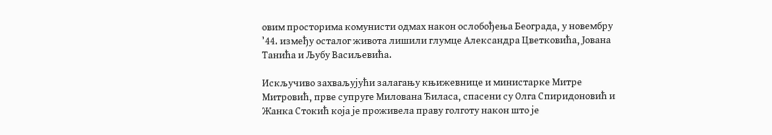овим просторима комунисти одмах након ослобођења Београда, у новембру ’44. између осталог живота лишили глумце Александра Цветковића, Јована Танића и Љубу Васиљевића.

Искључиво захваљујући залагању књижевнице и министарке Митре Митровић, прве супруге Милована Ђиласа, спасени су Олга Спиридоновић и Жанка Стокић која је проживела праву голготу након што је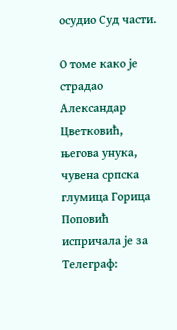осудио Суд части.

О томе како је страдао Александар Цветковић, његова унука, чувена српска глумица Горица Поповић испричала је за Телеграф: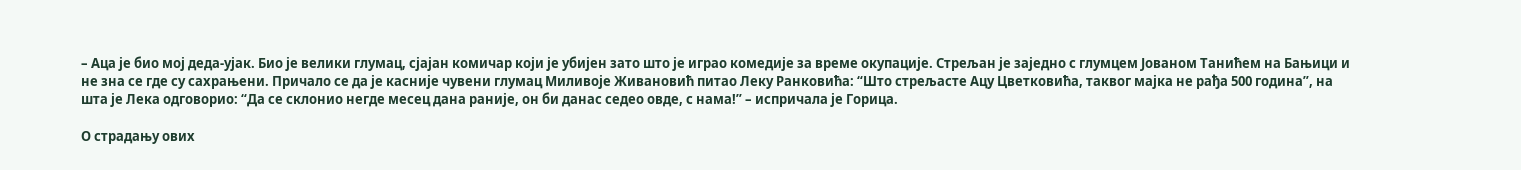– Аца је био мој деда-ујак. Био је велики глумац, сјајан комичар који је убијен зато што је играо комедије за време окупације. Стрељан је заједно с глумцем Јованом Танићем на Бањици и не зна се где су сахрањени. Причало се да је касније чувени глумац Миливоје Живановић питао Леку Ранковића: “Што стрељасте Ацу Цветковића, таквог мајка не рађа 500 година”, на шта је Лека одговорио: “Да се склонио негде месец дана раније, он би данас седео овде, с нама!” – испричала је Горица.

О страдању ових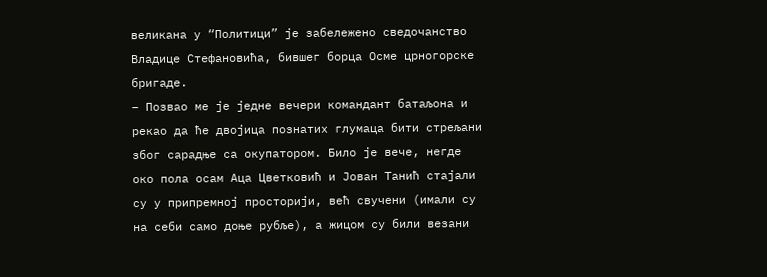великана у “Политици” је забележено сведочанство Владице Стефановића, бившег борца Осме црногорске бригаде.
– Позвао ме је једне вечери командант батаљона и рекао да ће двојица познатих глумаца бити стрељани због сарадње са окупатором. Било је вече, негде око пола осам Аца Цветковић и Јован Танић стајали су у припремној просторији, већ свучени (имали су на себи само доње рубље), а жицом су били везани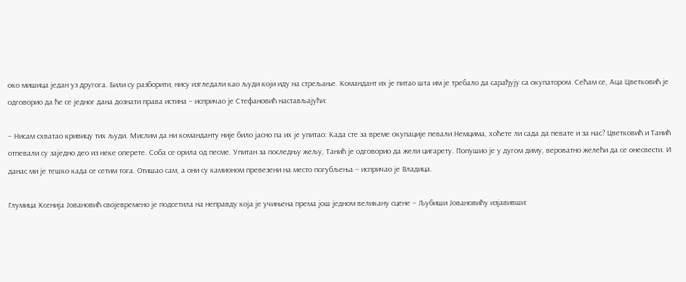око мишица један уз другога. Били су разборити, нису изгледали као људи који иду на стрељање. Командант их је питао шта им је требало да сарађују са окупатором. Сећам се, Аца Цветковић је одговорио да ће се једног дана дознати права истина – испричао је Стефановић настављајући:

– Нисам схватао кривицу тих људи. Мислим да ни команданту није било јасно па их је упитао: Када сте за време окупације певали Немцима, хоћете ли сада да певате и за нас? Цветковић и Танић отпевали су заједно део из неке оперете. Соба се орила од песме. Упитан за последњу жељу, Танић је одговорио да жели цигарету. Попушио је у дугом диму, вероватно желећи да се онесвести. И данас ми је тешко када се сетим тога. Отишао сам, а они су камионом превезени на место погубљења – испричао је Владица.

Глумица Ксенија Јовановић својевремено је подсетила на неправду која је учињена према још једном великану сцене – Љубиши Јовановићу изјавивши: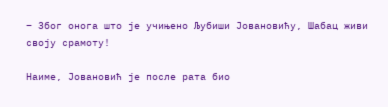– Због онога што је учињено Љубиши Јовановићу, Шабац живи своју срамоту!

Наиме, Јовановић је после рата био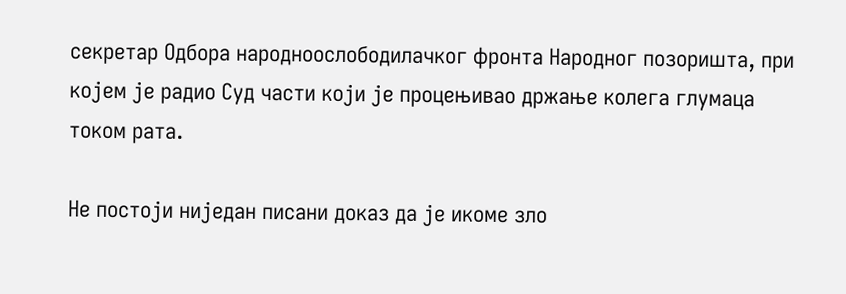секретар Одбора народноослободилачког фронта Народног позоришта, при којем је радио Суд части који је процењивао држање колега глумаца током рата.

Не постоји ниједан писани доказ да је икоме зло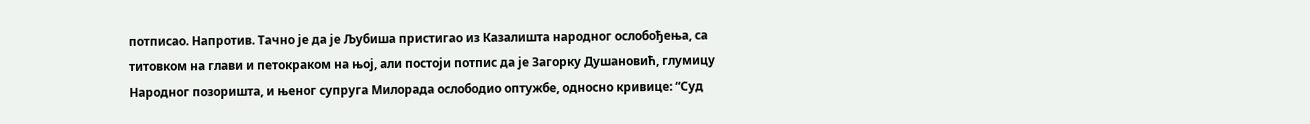потписао. Напротив. Тачно је да је Љубиша пристигао из Казалишта народног ослобођења, са титовком на глави и петокраком на њој, али постоји потпис да је Загорку Душановић, глумицу Народног позоришта, и њеног супруга Милорада ослободио оптужбе, односно кривице: “Суд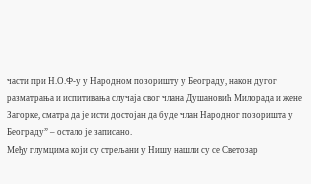части при Н.О.Ф-у у Народном позоришту у Београду, након дугог разматрања и испитивања случаја свог члана Душановић Милорада и жене Загорке, сматра да је исти достојан да буде члан Народног позоришта у Београду” – остало је записано.
Међу глумцима који су стрељани у Нишу нашли су се Светозар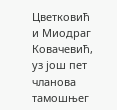Цветковић и Миодраг Ковачевић, уз још пет чланова тамошњег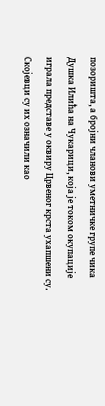позоришта, а бројни чланови уметничке групе чика Душка Илића на Чукарици, која је током окупације играла представе у оквиру Црвеног крста ухапшени су. Скојевци су их означили као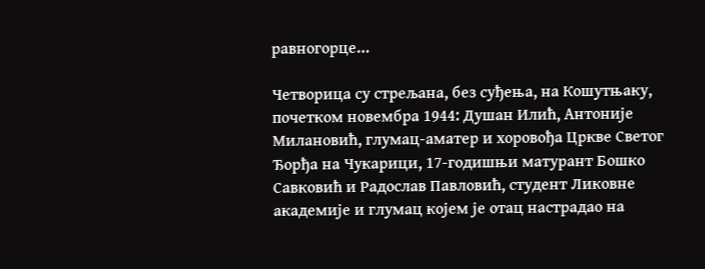равногорце…

Четворица су стрељана, без суђења, на Кошутњаку, почетком новембра 1944: Душан Илић, Антоније Милановић, глумац-аматер и хоровођа Цркве Светог Ђорђа на Чукарици, 17-годишњи матурант Бошко Савковић и Радослав Павловић, студент Ликовне академије и глумац којем је отац настрадао на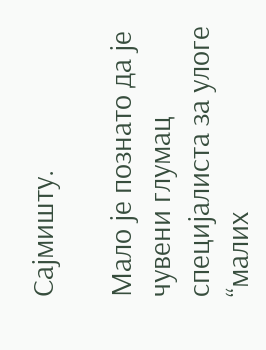Сајмишту.

Мало је познато да је чувени глумац специјалиста за улоге “малих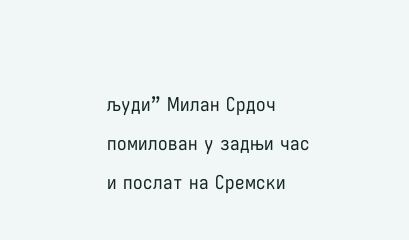људи” Милан Срдоч помилован у задњи час и послат на Сремски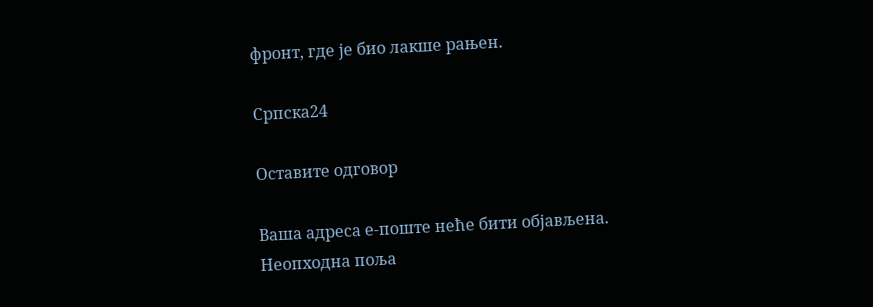фронт, где је био лакше рањен.

Српска24

Оставите одговор

Ваша адреса е-поште неће бити објављена. Неопходна поља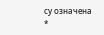су означена *